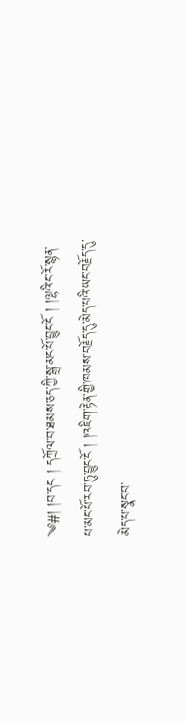༄#། །བ་དང ། དཀྲོལ་བ་ཐམས་ཅད་ཀྱི་སྒྲ་མང་པོ་བྱུང་ངོ ། །ལྷའི་ང་རོ་སྙན་པ་མང་པོ་རབ་ཏུ་བྱུང་ངོ ། །འཇིག་རྟེན་གྱི་ཁམས་བརྗོད་དུ་མེད་པའི་ཡང་བརྗོད་དུ་མེད་པ་སྣང་བ་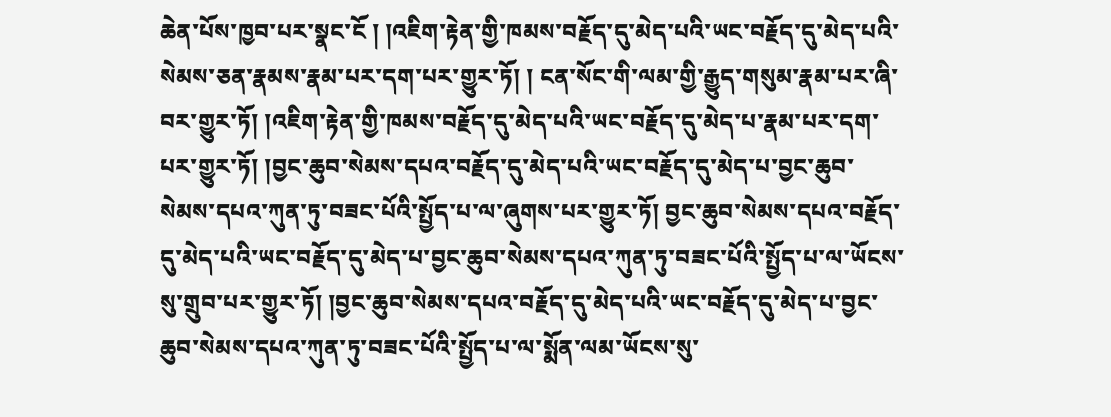ཆེན་པོས་ཁྱབ་པར་སྣང་ངོ ། །འཇིག་རྟེན་གྱི་ཁམས་བརྗོད་དུ་མེད་པའི་ཡང་བརྗོད་དུ་མེད་པའི་སེམས་ཅན་རྣམས་རྣམ་པར་དག་པར་གྱུར་ཏོ། ། ངན་སོང་གི་ལམ་གྱི་རྒྱུད་གསུམ་རྣམ་པར་ཞི་བར་གྱུར་ཏོ། །འཇིག་རྟེན་གྱི་ཁམས་བརྗོད་དུ་མེད་པའི་ཡང་བརྗོད་དུ་མེད་པ་རྣམ་པར་དག་པར་གྱུར་ཏོ། །བྱང་ཆུབ་སེམས་དཔའ་བརྗོད་དུ་མེད་པའི་ཡང་བརྗོད་དུ་མེད་པ་བྱང་ཆུབ་སེམས་དཔའ་ཀུན་ཏུ་བཟང་པོའི་སྤྱོད་པ་ལ་ཞུགས་པར་གྱུར་ཏོ། བྱང་ཆུབ་སེམས་དཔའ་བརྗོད་དུ་མེད་པའི་ཡང་བརྗོད་དུ་མེད་པ་བྱང་ཆུབ་སེམས་དཔའ་ཀུན་ཏུ་བཟང་པོའི་སྤྱོད་པ་ལ་ཡོངས་སུ་གྲུབ་པར་གྱུར་ཏོ། །བྱང་ཆུབ་སེམས་དཔའ་བརྗོད་དུ་མེད་པའི་ཡང་བརྗོད་དུ་མེད་པ་བྱང་ཆུབ་སེམས་དཔའ་ཀུན་ཏུ་བཟང་པོའི་སྤྱོད་པ་ལ་སྨོན་ལམ་ཡོངས་སུ་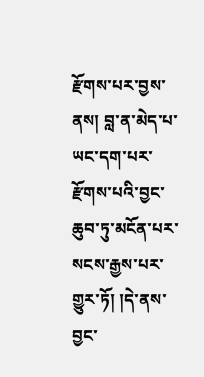རྫོགས་པར་བྱས་ནས། བླ་ན་མེད་པ་ཡང་དག་པར་རྫོགས་པའི་བྱང་ཆུབ་ཏུ་མངོན་པར་སངས་རྒྱས་པར་གྱུར་ཏོ། །དེ་ནས་བྱང་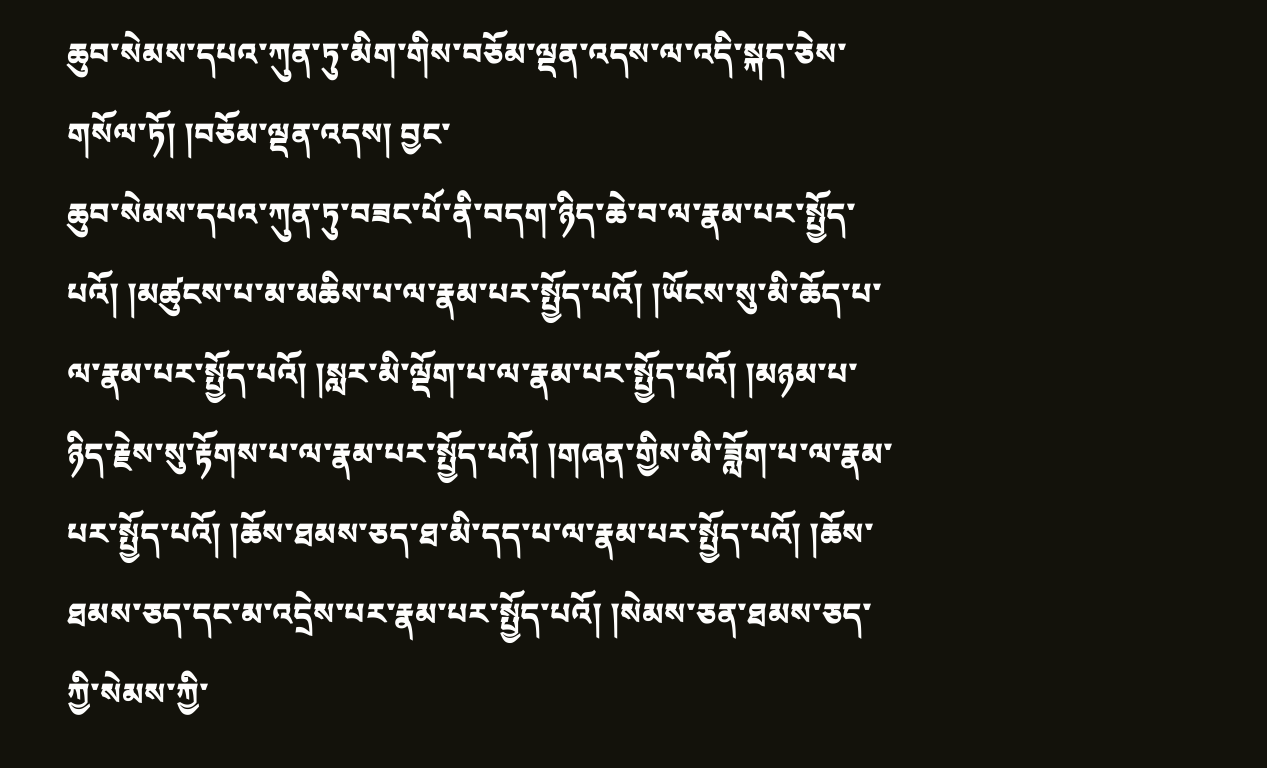ཆུབ་སེམས་དཔའ་ཀུན་ཏུ་མིག་གིས་བཅོམ་ལྡན་འདས་ལ་འདི་སྐད་ཅེས་གསོལ་ཏོ། །བཅོམ་ལྡན་འདས། བྱང་
ཆུབ་སེམས་དཔའ་ཀུན་ཏུ་བཟང་པོ་ནི་བདག་ཉིད་ཆེ་བ་ལ་རྣམ་པར་སྤྱོད་པའོ། །མཚུངས་པ་མ་མཆིས་པ་ལ་རྣམ་པར་སྤྱོད་པའོ། །ཡོངས་སུ་མི་ཆོད་པ་ལ་རྣམ་པར་སྤྱོད་པའོ། །སླར་མི་ལྡོག་པ་ལ་རྣམ་པར་སྤྱོད་པའོ། །མཉམ་པ་ཉིད་རྗེས་སུ་རྟོགས་པ་ལ་རྣམ་པར་སྤྱོད་པའོ། །གཞན་གྱིས་མི་ཟློག་པ་ལ་རྣམ་པར་སྤྱོད་པའོ། །ཆོས་ཐམས་ཅད་ཐ་མི་དད་པ་ལ་རྣམ་པར་སྤྱོད་པའོ། །ཆོས་ཐམས་ཅད་དང་མ་འདྲེས་པར་རྣམ་པར་སྤྱོད་པའོ། །སེམས་ཅན་ཐམས་ཅད་ཀྱི་སེམས་ཀྱི་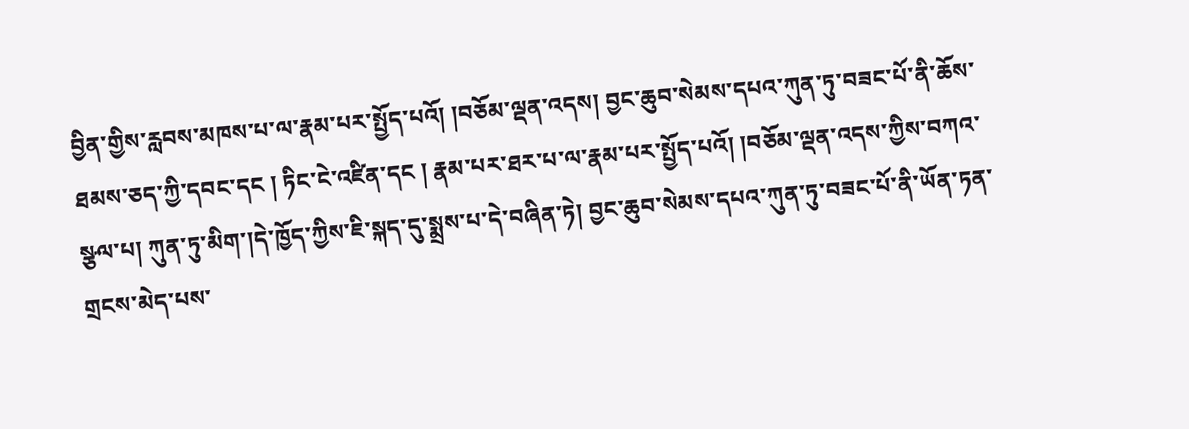བྱིན་གྱིས་རླབས་མཁས་པ་ལ་རྣམ་པར་སྤྱོད་པའོ། །བཅོམ་ལྡན་འདས། བྱང་ཆུབ་སེམས་དཔའ་ཀུན་ཏུ་བཟང་པོ་ནི་ཆོས་ཐམས་ཅད་ཀྱི་དབང་དང ། ཏིང་ངེ་འཛིན་དང ། རྣམ་པར་ཐར་པ་ལ་རྣམ་པར་སྤྱོད་པའོ། །བཅོམ་ལྡན་འདས་ཀྱིས་བཀའ་སྩལ་པ། ཀུན་ཏུ་མིག་།དེ་ཁྱོད་ཀྱིས་ཇི་སྐད་དུ་སྨྲས་པ་དེ་བཞིན་ཏེ། བྱང་ཆུབ་སེམས་དཔའ་ཀུན་ཏུ་བཟང་པོ་ནི་ཡོན་ཏན་གྲངས་མེད་པས་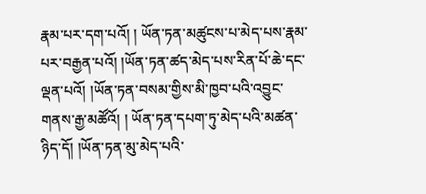རྣམ་པར་དག་པའོ། ། ཡོན་ཏན་མཚུངས་པ་མེད་པས་རྣམ་པར་བརྒྱན་པའོ། །ཡོན་ཏན་ཚད་མེད་པས་རིན་པོ་ཆེ་དང་ལྡན་པའོ། །ཡོན་ཏན་བསམ་གྱིས་མི་ཁྱབ་པའི་འབྱུང་གནས་རྒྱ་མཚོའོ། ། ཡོན་ཏན་དཔག་ཏུ་མེད་པའི་མཚན་ཉིད་དོ། །ཡོན་ཏན་མུ་མེད་པའི་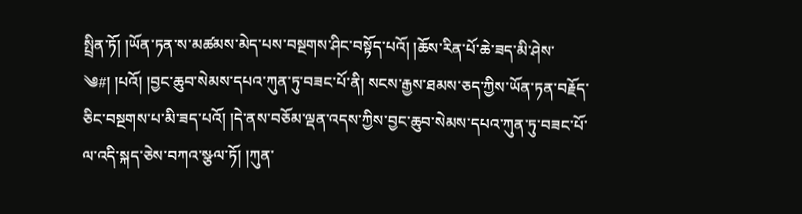སྤྲིན་ཏོ། །ཡོན་ཏན་ས་མཚམས་མེད་པས་བསྔགས་ཤིང་བསྟོད་པའོ། །ཆོས་རིན་པོ་ཆེ་ཟད་མི་ཤེས་
༄#། །པའོ། །བྱང་ཆུབ་སེམས་དཔའ་ཀུན་ཏུ་བཟང་པོ་ནི། སངས་རྒྱས་ཐམས་ཅད་ཀྱིས་ཡོན་ཏན་བརྗོད་ཅིང་བསྔགས་པ་མི་ཟད་པའོ། །དེ་ནས་བཅོམ་ལྡན་འདས་ཀྱིས་བྱང་ཆུབ་སེམས་དཔའ་ཀུན་ཏུ་བཟང་པོ་ལ་འདི་སྐད་ཅེས་བཀའ་སྩལ་ཏོ། །ཀུན་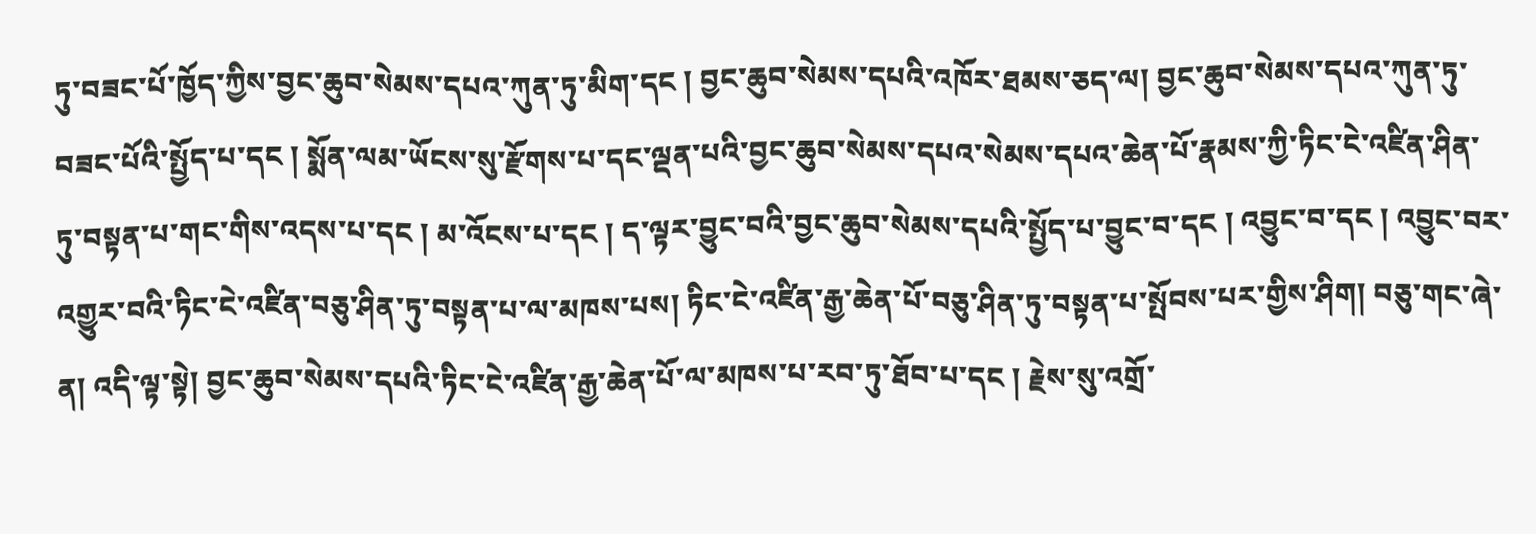ཏུ་བཟང་པོ་ཁྱོད་ཀྱིས་བྱང་ཆུབ་སེམས་དཔའ་ཀུན་ཏུ་མིག་དང ། བྱང་ཆུབ་སེམས་དཔའི་འཁོར་ཐམས་ཅད་ལ། བྱང་ཆུབ་སེམས་དཔའ་ཀུན་ཏུ་བཟང་པོའི་སྤྱོད་པ་དང ། སྨོན་ལམ་ཡོངས་སུ་རྫོགས་པ་དང་ལྡན་པའི་བྱང་ཆུབ་སེམས་དཔའ་སེམས་དཔའ་ཆེན་པོ་རྣམས་ཀྱི་ཏིང་ངེ་འཛིན་ཤིན་ཏུ་བསྟན་པ་གང་གིས་འདས་པ་དང ། མ་འོངས་པ་དང ། ད་ལྟར་བྱུང་བའི་བྱང་ཆུབ་སེམས་དཔའི་སྤྱོད་པ་བྱུང་བ་དང ། འབྱུང་བ་དང ། འབྱུང་བར་འགྱུར་བའི་ཏིང་ངེ་འཛིན་བཅུ་ཤིན་ཏུ་བསྟན་པ་ལ་མཁས་པས། ཏིང་ངེ་འཛིན་རྒྱ་ཆེན་པོ་བཅུ་ཤིན་ཏུ་བསྟན་པ་སྤོབས་པར་གྱིས་ཤིག། བཅུ་གང་ཞེ་ན། འདི་ལྟ་སྟེ། བྱང་ཆུབ་སེམས་དཔའི་ཏིང་ངེ་འཛིན་རྒྱ་ཆེན་པོ་ལ་མཁས་པ་རབ་ཏུ་ཐོབ་པ་དང ། རྗེས་སུ་འགྲོ་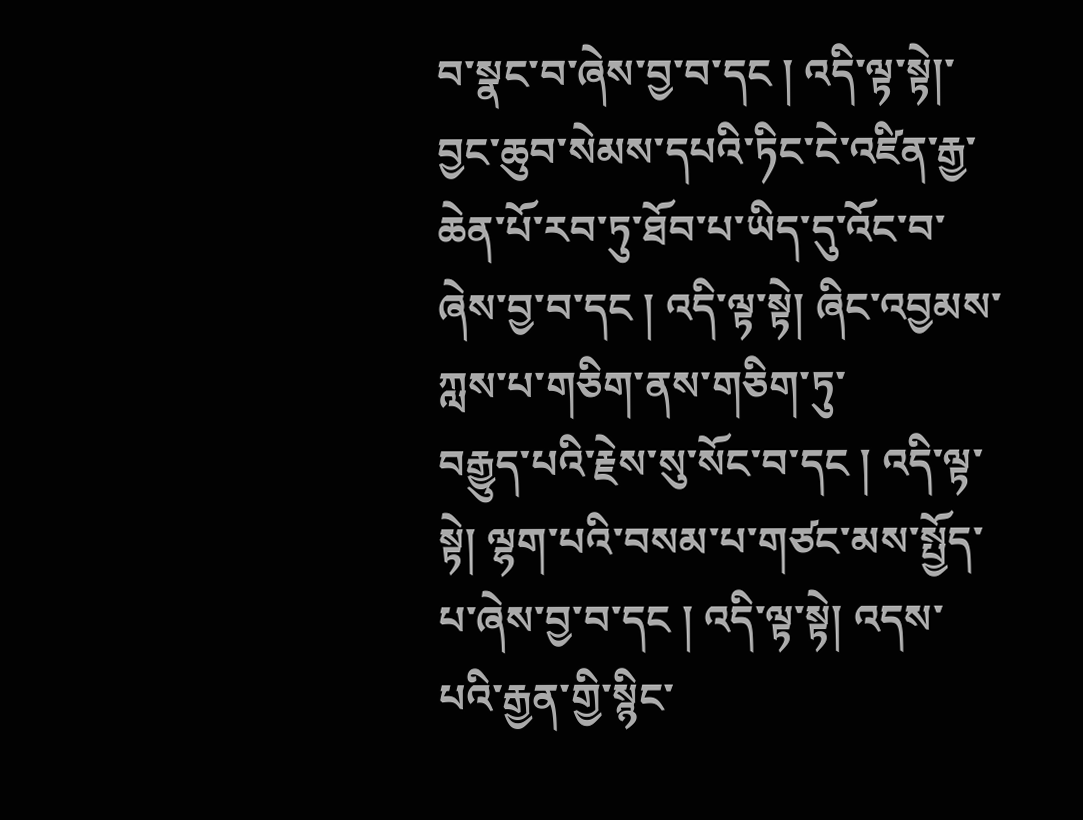བ་སྣང་བ་ཞེས་བྱ་བ་དང ། འདི་ལྟ་སྟེ།་བྱང་ཆུབ་སེམས་དཔའི་ཏིང་ངེ་འཛིན་རྒྱ་ཆེན་པོ་རབ་ཏུ་ཐོབ་པ་ཡིད་དུ་འོང་བ་ཞེས་བྱ་བ་དང ། འདི་ལྟ་སྟེ། ཞིང་འབྱམས་ཀླས་པ་གཅིག་ནས་གཅིག་ཏུ་
བརྒྱུད་པའི་རྗེས་སུ་སོང་བ་དང ། འདི་ལྟ་སྟེ། ལྷག་པའི་བསམ་པ་གཙང་མས་སྤྱོད་པ་ཞེས་བྱ་བ་དང ། འདི་ལྟ་སྟེ། འདས་པའི་རྒྱན་གྱི་སྙིང་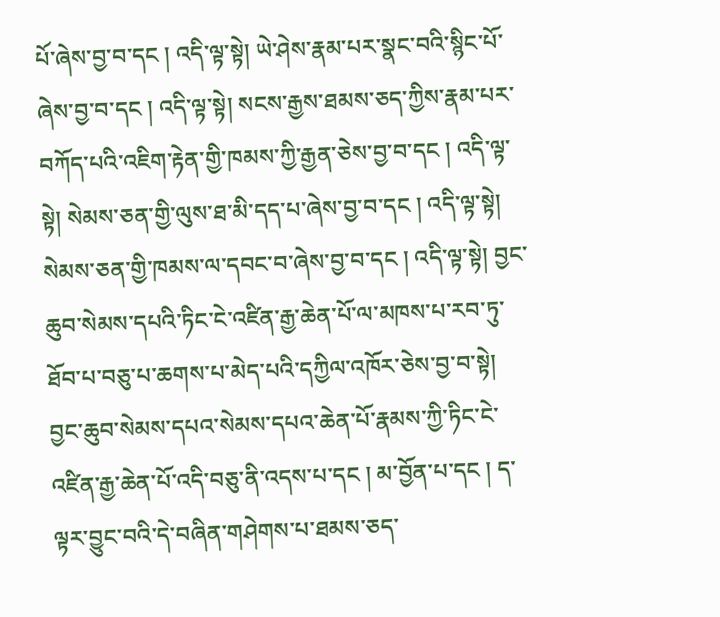པོ་ཞེས་བྱ་བ་དང ། འདི་ལྟ་སྟེ། ཡེ་ཤེས་རྣམ་པར་སྣང་བའི་སྙིང་པོ་ཞེས་བྱ་བ་དང ། འདི་ལྟ་སྟེ། སངས་རྒྱས་ཐམས་ཅད་ཀྱིས་རྣམ་པར་བཀོད་པའི་འཇིག་རྟེན་གྱི་ཁམས་ཀྱི་རྒྱན་ཅེས་བྱ་བ་དང ། འདི་ལྟ་སྟེ། སེམས་ཅན་གྱི་ལུས་ཐ་མི་དད་པ་ཞེས་བྱ་བ་དང ། འདི་ལྟ་སྟེ། སེམས་ཅན་གྱི་ཁམས་ལ་དབང་བ་ཞེས་བྱ་བ་དང ། འདི་ལྟ་སྟེ། བྱང་ཆུབ་སེམས་དཔའི་ཏིང་ངེ་འཛིན་རྒྱ་ཆེན་པོ་ལ་མཁས་པ་རབ་ཏུ་ཐོབ་པ་བཅུ་པ་ཆགས་པ་མེད་པའི་དཀྱིལ་འཁོར་ཅེས་བྱ་བ་སྟེ། བྱང་ཆུབ་སེམས་དཔའ་སེམས་དཔའ་ཆེན་པོ་རྣམས་ཀྱི་ཏིང་ངེ་འཛིན་རྒྱ་ཆེན་པོ་འདི་བཅུ་ནི་འདས་པ་དང ། མ་བྱོན་པ་དང ། ད་ལྟར་བྱུང་བའི་དེ་བཞིན་གཤེགས་པ་ཐམས་ཅད་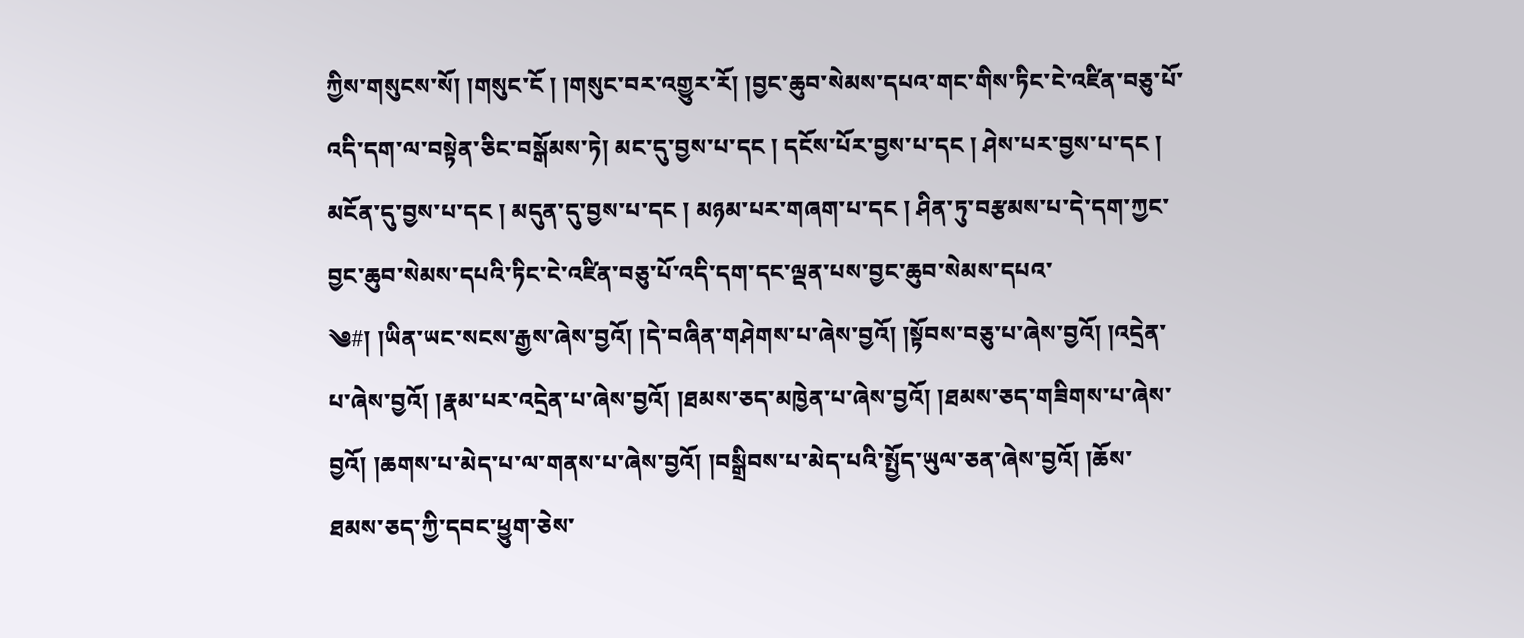ཀྱིས་གསུངས་སོ། །གསུང་ངོ ། །གསུང་བར་འགྱུར་རོ། །བྱང་ཆུབ་སེམས་དཔའ་གང་གིས་ཏིང་ངེ་འཛིན་བཅུ་པོ་འདི་དག་ལ་བསྟེན་ཅིང་བསྒོམས་ཏེ། མང་དུ་བྱས་པ་དང ། དངོས་པོར་བྱས་པ་དང ། ཤེས་པར་བྱས་པ་དང ། མངོན་དུ་བྱས་པ་དང ། མདུན་དུ་བྱས་པ་དང ། མཉམ་པར་གཞག་པ་དང ། ཤིན་ཏུ་བརྩམས་པ་དེ་དག་ཀྱང་བྱང་ཆུབ་སེམས་དཔའི་ཏིང་ངེ་འཛིན་བཅུ་པོ་འདི་དག་དང་ལྡན་པས་བྱང་ཆུབ་སེམས་དཔའ་
༄#། །ཡིན་ཡང་སངས་རྒྱས་ཞེས་བྱའོ། །དེ་བཞིན་གཤེགས་པ་ཞེས་བྱའོ། །སྟོབས་བཅུ་པ་ཞེས་བྱའོ། །འདྲེན་པ་ཞེས་བྱའོ། །རྣམ་པར་འདྲེན་པ་ཞེས་བྱའོ། །ཐམས་ཅད་མཁྱེན་པ་ཞེས་བྱའོ། །ཐམས་ཅད་གཟིགས་པ་ཞེས་བྱའོ། །ཆགས་པ་མེད་པ་ལ་གནས་པ་ཞེས་བྱའོ། །བསྒྲིབས་པ་མེད་པའི་སྤྱོད་ཡུལ་ཅན་ཞེས་བྱའོ། །ཆོས་ཐམས་ཅད་ཀྱི་དབང་ཕྱུག་ཅེས་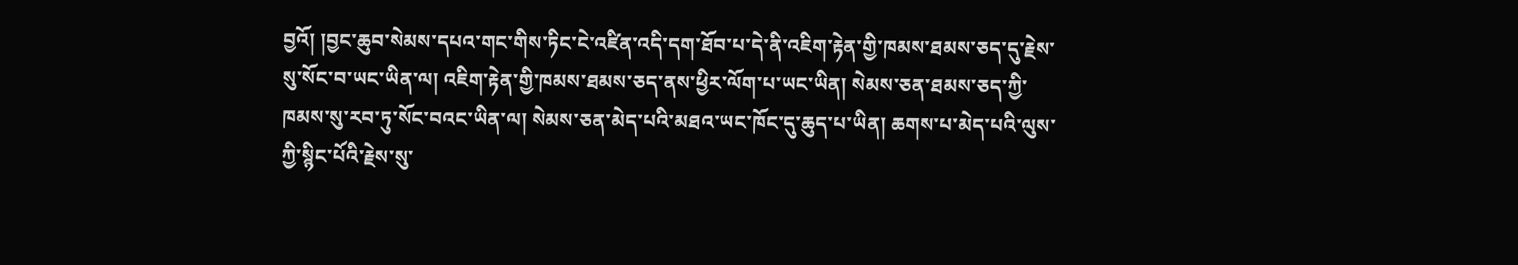བྱའོ། །བྱང་ཆུབ་སེམས་དཔའ་གང་གིས་ཏིང་ངེ་འཛིན་འདི་དག་ཐོབ་པ་དེ་ནི་འཇིག་རྟེན་གྱི་ཁམས་ཐམས་ཅད་དུ་རྗེས་སུ་སོང་བ་ཡང་ཡིན་ལ། འཇིག་རྟེན་གྱི་ཁམས་ཐམས་ཅད་ནས་ཕྱིར་ལོག་པ་ཡང་ཡིན། སེམས་ཅན་ཐམས་ཅད་ཀྱི་ཁམས་སུ་རབ་ཏུ་སོང་བའང་ཡིན་ལ། སེམས་ཅན་མེད་པའི་མཐའ་ཡང་ཁོང་དུ་ཆུད་པ་ཡིན། ཆགས་པ་མེད་པའི་ལུས་ཀྱི་སྙིང་པོའི་རྗེས་སུ་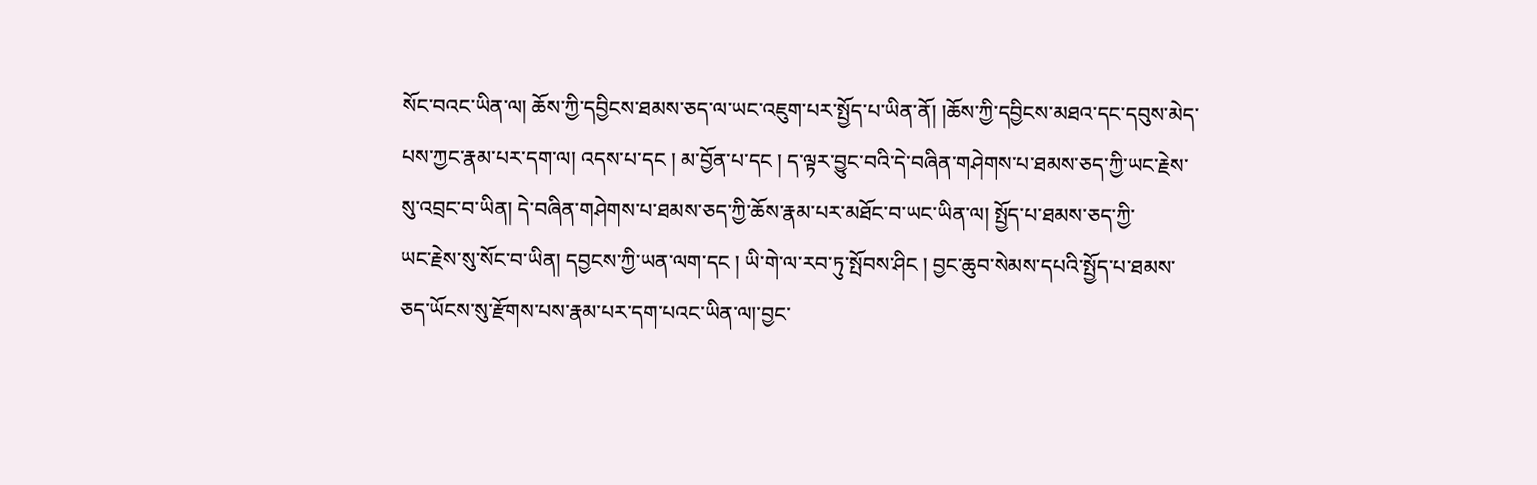སོང་བའང་ཡིན་ལ། ཆོས་ཀྱི་དབྱིངས་ཐམས་ཅད་ལ་ཡང་འཇུག་པར་སྤྱོད་པ་ཡིན་ནོ། །ཆོས་ཀྱི་དབྱིངས་མཐའ་དང་དབུས་མེད་པས་ཀྱང་རྣམ་པར་དག་ལ། འདས་པ་དང ། མ་བྱོན་པ་དང ། ད་ལྟར་བྱུང་བའི་དེ་བཞིན་གཤེགས་པ་ཐམས་ཅད་ཀྱི་ཡང་རྗེས་སུ་འབྲང་བ་ཡིན། དེ་བཞིན་གཤེགས་པ་ཐམས་ཅད་ཀྱི་ཆོས་རྣམ་པར་མཐོང་བ་ཡང་ཡིན་ལ། སྤྱོད་པ་ཐམས་ཅད་ཀྱི་
ཡང་རྗེས་སུ་སོང་བ་ཡིན། དབྱངས་ཀྱི་ཡན་ལག་དང ། ཡི་གེ་ལ་རབ་ཏུ་སྤོབས་ཤིང ། བྱང་ཆུབ་སེམས་དཔའི་སྤྱོད་པ་ཐམས་ཅད་ཡོངས་སུ་རྫོགས་པས་རྣམ་པར་དག་པའང་ཡིན་ལ།་བྱང་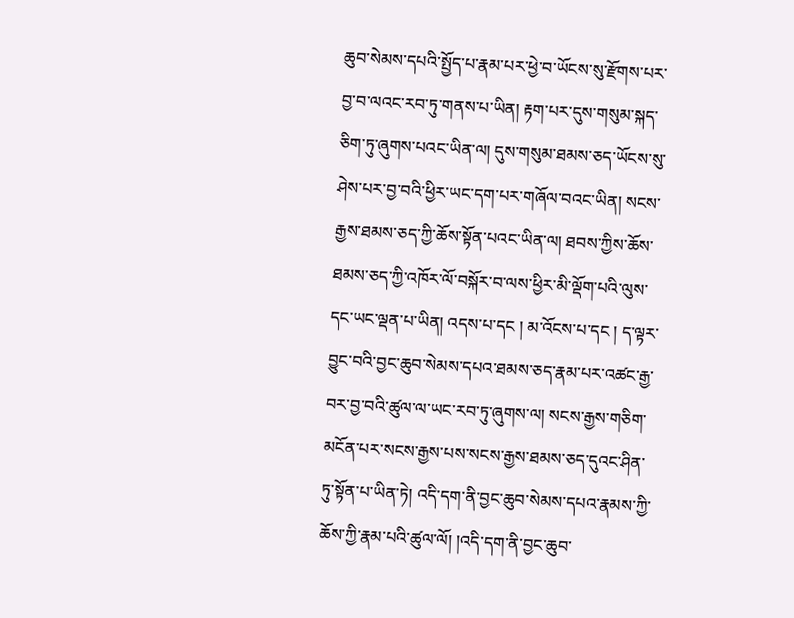ཆུབ་སེམས་དཔའི་སྤྱོད་པ་རྣམ་པར་ཕྱེ་བ་ཡོངས་སུ་རྫོགས་པར་བྱ་བ་ལའང་རབ་ཏུ་གནས་པ་ཡིན། རྟག་པར་དུས་གསུམ་སྐད་ཅིག་ཏུ་ཞུགས་པའང་ཡིན་ལ། དུས་གསུམ་ཐམས་ཅད་ཡོངས་སུ་ཤེས་པར་བྱ་བའི་ཕྱིར་ཡང་དག་པར་གཞོལ་བའང་ཡིན། སངས་རྒྱས་ཐམས་ཅད་ཀྱི་ཆོས་སྟོན་པའང་ཡིན་ལ། ཐབས་ཀྱིས་ཆོས་ཐམས་ཅད་ཀྱི་འཁོར་ལོ་བསྐོར་བ་ལས་ཕྱིར་མི་ལྡོག་པའི་ལུས་དང་ཡང་ལྡན་པ་ཡིན། འདས་པ་དང ། མ་འོངས་པ་དང ། ད་ལྟར་བྱུང་བའི་བྱང་ཆུབ་སེམས་དཔའ་ཐམས་ཅད་རྣམ་པར་འཚང་རྒྱ་བར་བྱ་བའི་ཚུལ་ལ་ཡང་རབ་ཏུ་ཞུགས་ལ། སངས་རྒྱས་གཅིག་མངོན་པར་སངས་རྒྱས་པས་སངས་རྒྱས་ཐམས་ཅད་དུའང་ཤིན་ཏུ་སྟོན་པ་ཡིན་ཏེ། འདི་དག་ནི་བྱང་ཆུབ་སེམས་དཔའ་རྣམས་ཀྱི་ཆོས་ཀྱི་རྣམ་པའི་ཚུལ་ལོ། །འདི་དག་ནི་བྱང་ཆུབ་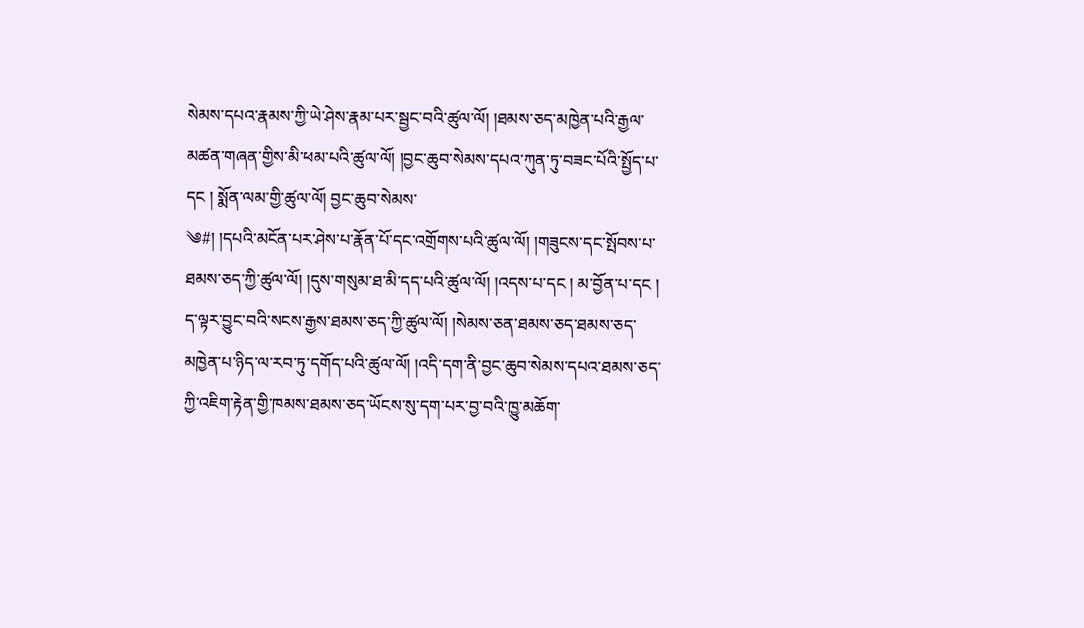སེམས་དཔའ་རྣམས་ཀྱི་ཡེ་ཤེས་རྣམ་པར་སྦྱང་བའི་ཚུལ་ལོ། །ཐམས་ཅད་མཁྱེན་པའི་རྒྱལ་མཚན་གཞན་གྱིས་མི་ཕམ་པའི་ཚུལ་ལོ། །བྱང་ཆུབ་སེམས་དཔའ་ཀུན་ཏུ་བཟང་པོའི་སྤྱོད་པ་དང ། སྨོན་ལམ་གྱི་ཚུལ་ལོ། བྱང་ཆུབ་སེམས་
༄#། །དཔའི་མངོན་པར་ཤེས་པ་རྣོན་པོ་དང་འགྲོགས་པའི་ཚུལ་ལོ། །གཟུངས་དང་སྤོབས་པ་ཐམས་ཅད་ཀྱི་ཚུལ་ལོ། །དུས་གསུམ་ཐ་མི་དད་པའི་ཚུལ་ལོ། །འདས་པ་དང ། མ་བྱོན་པ་དང ། ད་ལྟར་བྱུང་བའི་སངས་རྒྱས་ཐམས་ཅད་ཀྱི་ཚུལ་ལོ། །སེམས་ཅན་ཐམས་ཅད་ཐམས་ཅད་མཁྱེན་པ་ཉིད་ལ་རབ་ཏུ་དགོད་པའི་ཚུལ་ལོ། །འདི་དག་ནི་བྱང་ཆུབ་སེམས་དཔའ་ཐམས་ཅད་ཀྱི་འཇིག་རྟེན་གྱི་ཁམས་ཐམས་ཅད་ཡོངས་སུ་དག་པར་བྱ་བའི་ཁྱུ་མཆོག་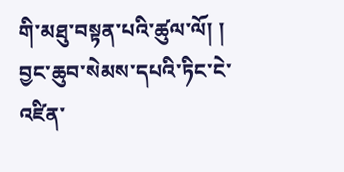གི་མཐུ་བསྟན་པའི་ཚུལ་ལོ། ། བྱང་ཆུབ་སེམས་དཔའི་ཏིང་ངེ་འཛིན་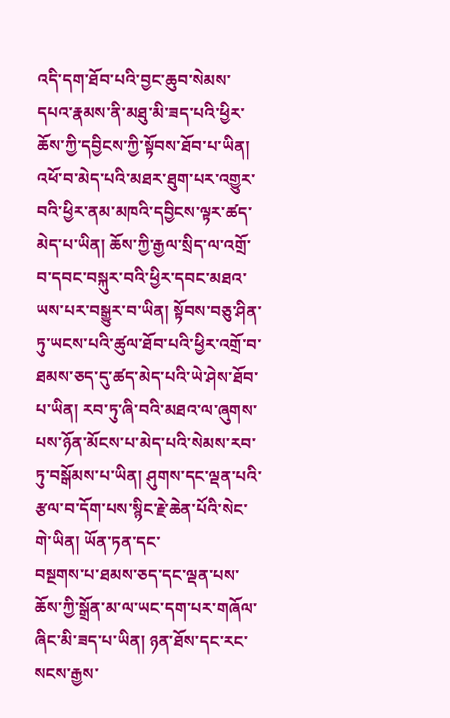འདི་དག་ཐོབ་པའི་བྱང་ཆུབ་སེམས་དཔའ་རྣམས་ནི་མཐུ་མི་ཟད་པའི་ཕྱིར་ཆོས་ཀྱི་དབྱིངས་ཀྱི་སྟོབས་ཐོབ་པ་ཡིན། འཕོ་བ་མེད་པའི་མཐར་ཐུག་པར་འགྱུར་བའི་ཕྱིར་ནམ་མཁའི་དབྱིངས་ལྟར་ཚད་མེད་པ་ཡིན། ཆོས་ཀྱི་རྒྱལ་སྲིད་ལ་འགྲོ་བ་དབང་བསྐུར་བའི་ཕྱིར་དབང་མཐའ་ཡས་པར་བསྒྱུར་བ་ཡིན། སྟོབས་བཅུ་ཤིན་ཏུ་ཡངས་པའི་ཚུལ་ཐོབ་པའི་ཕྱིར་འགྲོ་བ་ཐམས་ཅད་དུ་ཚད་མེད་པའི་ཡེ་ཤེས་ཐོབ་པ་ཡིན། རབ་ཏུ་ཞི་བའི་མཐའ་ལ་ཞུགས་པས་ཉོན་མོངས་པ་མེད་པའི་སེམས་རབ་ཏུ་བསྒོམས་པ་ཡིན། ཤུགས་དང་ལྡན་པའི་རྩལ་བ་དོག་པས་སྙིང་རྗེ་ཆེན་པོའི་སེང་གེ་ཡིན། ཡོན་ཏན་དང་
བསྔགས་པ་ཐམས་ཅད་དང་ལྡན་པས་ཆོས་ཀྱི་སྒྲོན་མ་ལ་ཡང་དག་པར་གཞོལ་ཞིང་མི་ཟད་པ་ཡིན། ཉན་ཐོས་དང་རང་སངས་རྒྱས་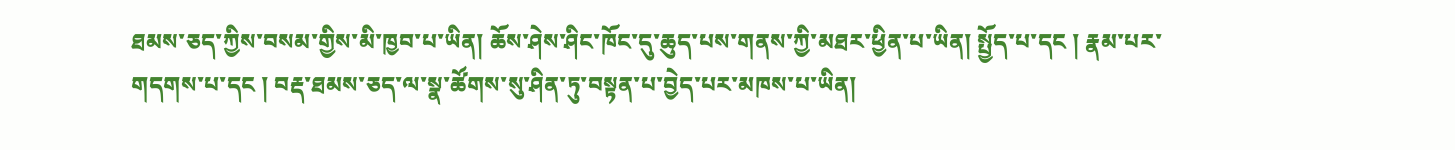ཐམས་ཅད་ཀྱིས་བསམ་གྱིས་མི་ཁྱབ་པ་ཡིན། ཆོས་ཤེས་ཤིང་ཁོང་དུ་ཆུད་པས་གནས་ཀྱི་མཐར་ཕྱིན་པ་ཡིན། སྤྱོད་པ་དང ། རྣམ་པར་གདགས་པ་དང ། བརྡ་ཐམས་ཅད་ལ་སྣ་ཚོགས་སུ་ཤིན་ཏུ་བསྟན་པ་བྱེད་པར་མཁས་པ་ཡིན།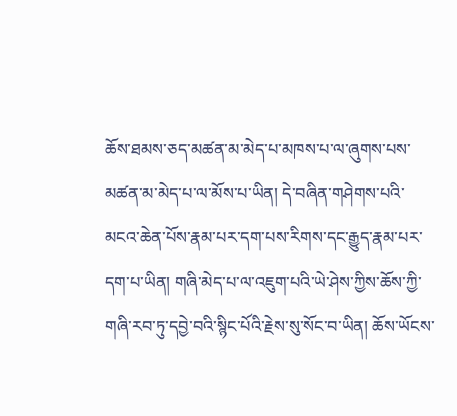ཆོས་ཐམས་ཅད་མཚན་མ་མེད་པ་མཁས་པ་ལ་ཞུགས་པས་མཚན་མ་མེད་པ་ལ་མོས་པ་ཡིན། དེ་བཞིན་གཤེགས་པའི་མངའ་ཆེན་པོས་རྣམ་པར་དག་པས་རིགས་དང་རྒྱུད་རྣམ་པར་དག་པ་ཡིན། གཞི་མེད་པ་ལ་འཇུག་པའི་ཡེ་ཤེས་ཀྱིས་ཆོས་ཀྱི་གཞི་རབ་ཏུ་དབྱེ་བའི་སྙིང་པོའི་རྗེས་སུ་སོང་བ་ཡིན། ཆོས་ཡོངས་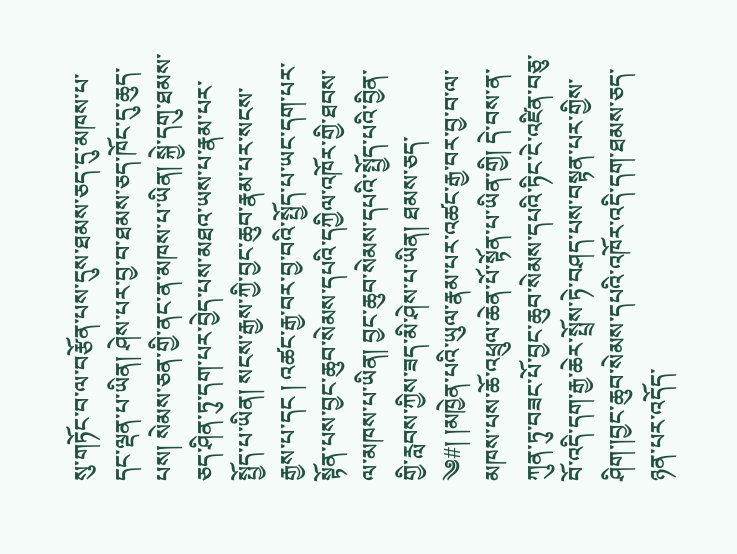སུ་གཏོང་བ་ལ་བརྩོན་པས་དུས་ཐམས་ཅད་དུ་མཁས་པ་དང་ལྡན་པ་ཡིན། ཤེས་པར་བྱ་བ་ཐམས་ཅད་ཁོང་དུ་ཆུད་པས། སེམས་ཅན་གྱི་ནང་ན་མཁས་པ་ཡིན། སྐྱེ་དགུ་ཐམས་ཅད་ཤིན་ཏུ་དག་པར་བྱེད་པས་མཐའ་ཡས་པ་རྣམ་པར་སྤྱོད་པ་ཡིན། སངས་རྒྱས་ཀྱི་བྱང་ཆུབ་རྣམ་པར་སངས་རྒྱས་པ་དང ། འཚང་རྒྱ་བར་བྱ་བའི་སྤྱོད་པ་ཡང་དག་པར་སྟོན་པས་བྱང་ཆུབ་སེམས་དཔའི་དཀྱིལ་འཁོར་གྱི་ཐབས་ལ་མཁས་པ་ཡིན། བྱང་ཆུབ་སེམས་དཔའི་སྤྱོད་པའི་བྱིན་གྱི་རླབས་ཀྱིས་ཟད་མི་ཤེས་པ་ཡིན། ཐམས་ཅད་
༄#། །མཁྱེན་པའི་ཡུལ་རྣམ་པར་འཚང་རྒྱ་བར་བྱ་བ་ལ་མཁས་པས་ཆོ་འཕྲུལ་ཆེན་པོ་སྟོན་པ་ཡིན་གྱི། དེ་བས་ན་ཀུན་ཏུ་བཟང་པོ་བྱང་ཆུབ་སེམས་དཔའི་ཏིང་ངེ་འཛིན་བཅུ་བོ་འདི་དག་རྒྱ་ཆེར་སྤྲོས་ཏེ་བཤད་པས་བསྟན་པར་གྱིས་ཤིག་།བྱང་ཆུབ་སེམས་དཔའི་འཁོར་འདི་དག་ཐམས་ཅད་ཉན་པར་འདོད་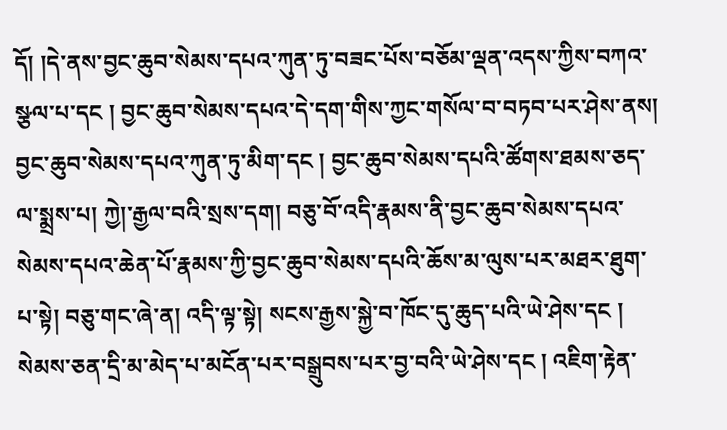དོ། །དེ་ནས་བྱང་ཆུབ་སེམས་དཔའ་ཀུན་ཏུ་བཟང་པོས་བཅོམ་ལྡན་འདས་ཀྱིས་བཀའ་སྩལ་པ་དང ། བྱང་ཆུབ་སེམས་དཔའ་དེ་དག་གིས་ཀྱང་གསོལ་བ་བཏབ་པར་ཤེས་ནས། བྱང་ཆུབ་སེམས་དཔའ་ཀུན་ཏུ་མིག་དང ། བྱང་ཆུབ་སེམས་དཔའི་ཚོགས་ཐམས་ཅད་ལ་སྨྲས་པ། ཀྱེ།་རྒྱལ་བའི་སྲས་དག། བཅུ་བོ་འདི་རྣམས་ནི་བྱང་ཆུབ་སེམས་དཔའ་སེམས་དཔའ་ཆེན་པོ་རྣམས་ཀྱི་བྱང་ཆུབ་སེམས་དཔའི་ཆོས་མ་ལུས་པར་མཐར་ཐུག་པ་སྟེ། བཅུ་གང་ཞེ་ན། འདི་ལྟ་སྟེ། སངས་རྒྱས་སྐྱེ་བ་ཁོང་དུ་ཆུད་པའི་ཡེ་ཤེས་དང ། སེམས་ཅན་དྲི་མ་མེད་པ་མངོན་པར་བསྒྲུབས་པར་བྱ་བའི་ཡེ་ཤེས་དང ། འཇིག་རྟེན་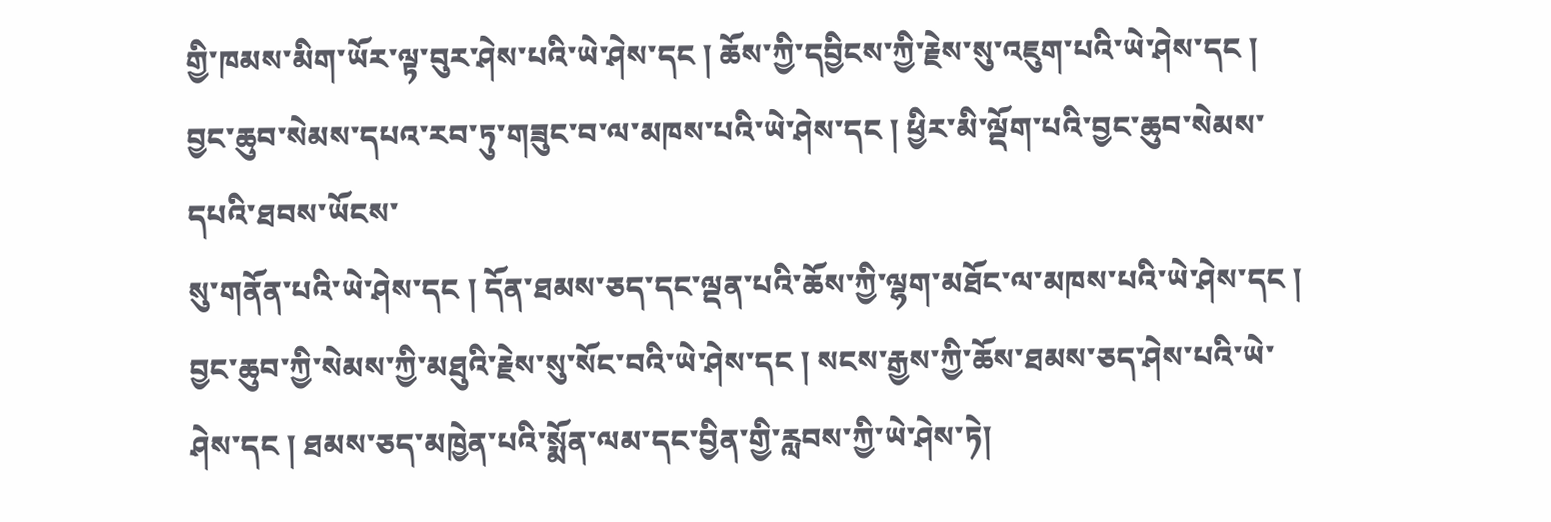གྱི་ཁམས་མིག་ཡོར་ལྟ་བུར་ཤེས་པའི་ཡེ་ཤེས་དང ། ཆོས་ཀྱི་དབྱིངས་ཀྱི་རྗེས་སུ་འཇུག་པའི་ཡེ་ཤེས་དང ། བྱང་ཆུབ་སེམས་དཔའ་རབ་ཏུ་གཟུང་བ་ལ་མཁས་པའི་ཡེ་ཤེས་དང ། ཕྱིར་མི་ལྡོག་པའི་བྱང་ཆུབ་སེམས་དཔའི་ཐབས་ཡོངས་
སུ་གནོན་པའི་ཡེ་ཤེས་དང ། དོན་ཐམས་ཅད་དང་ལྡན་པའི་ཆོས་ཀྱི་ལྷག་མཐོང་ལ་མཁས་པའི་ཡེ་ཤེས་དང ། བྱང་ཆུབ་ཀྱི་སེམས་ཀྱི་མཐུའི་རྗེས་སུ་སོང་བའི་ཡེ་ཤེས་དང ། སངས་རྒྱས་ཀྱི་ཆོས་ཐམས་ཅད་ཤེས་པའི་ཡེ་ཤེས་དང ། ཐམས་ཅད་མཁྱེན་པའི་སྨོན་ལམ་དང་བྱིན་གྱི་རླབས་ཀྱི་ཡེ་ཤེས་ཏེ།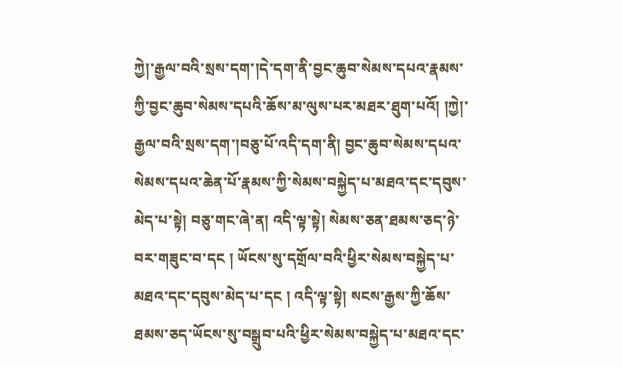ཀྱེ།་རྒྱལ་བའི་སྲས་དག་།དེ་དག་ནི་བྱང་ཆུབ་སེམས་དཔའ་རྣམས་ཀྱི་བྱང་ཆུབ་སེམས་དཔའི་ཆོས་མ་ལུས་པར་མཐར་ཐུག་པའོ། །ཀྱེ།་རྒྱལ་བའི་སྲས་དག་།བཅུ་པོ་འདི་དག་ནི། བྱང་ཆུབ་སེམས་དཔའ་སེམས་དཔའ་ཆེན་པོ་རྣམས་ཀྱི་སེམས་བསྐྱེད་པ་མཐའ་དང་དབུས་མེད་པ་སྟེ། བཅུ་གང་ཞེ་ན། འདི་ལྟ་སྟེ། སེམས་ཅན་ཐམས་ཅད་ཉེ་བར་གཟུང་བ་དང ། ཡོངས་སུ་དགྲོལ་བའི་ཕྱིར་སེམས་བསྐྱེད་པ་མཐའ་དང་དབུས་མེད་པ་དང ། འདི་ལྟ་སྟེ། སངས་རྒྱས་ཀྱི་ཆོས་ཐམས་ཅད་ཡོངས་སུ་བསྒྲུབ་པའི་ཕྱིར་སེམས་བསྐྱེད་པ་མཐའ་དང་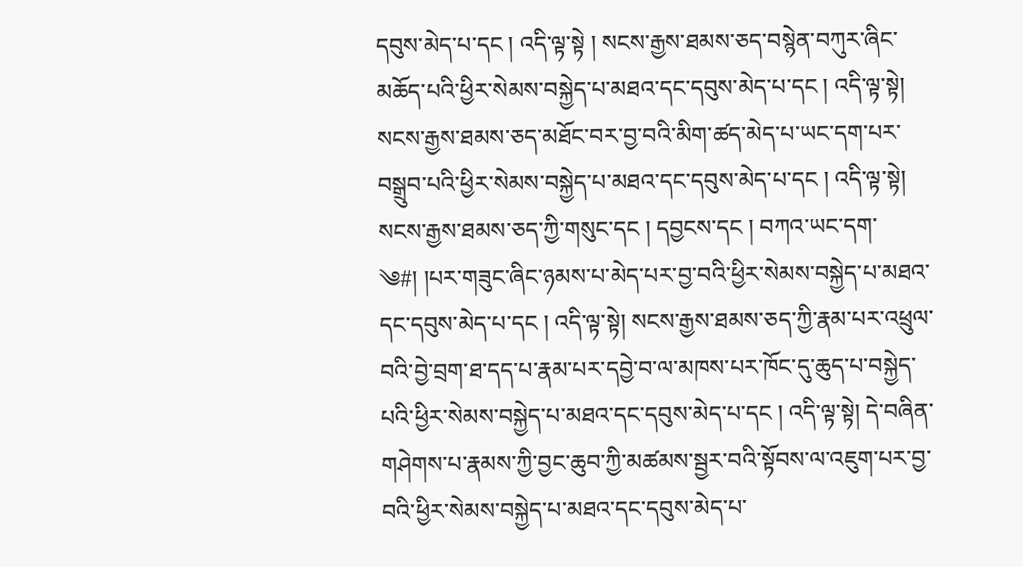དབུས་མེད་པ་དང ། འདི་ལྟ་སྟེ ། སངས་རྒྱས་ཐམས་ཅད་བསྙེན་བཀུར་ཞིང་མཆོད་པའི་ཕྱིར་སེམས་བསྐྱེད་པ་མཐའ་དང་དབུས་མེད་པ་དང ། འདི་ལྟ་སྟེ། སངས་རྒྱས་ཐམས་ཅད་མཐོང་བར་བྱ་བའི་མིག་ཚད་མེད་པ་ཡང་དག་པར་བསྒྲུབ་པའི་ཕྱིར་སེམས་བསྐྱེད་པ་མཐའ་དང་དབུས་མེད་པ་དང ། འདི་ལྟ་སྟེ། སངས་རྒྱས་ཐམས་ཅད་ཀྱི་གསུང་དང ། དབྱངས་དང ། བཀའ་ཡང་དག་
༄#། །པར་གཟུང་ཞིང་ཉམས་པ་མེད་པར་བྱ་བའི་ཕྱིར་སེམས་བསྐྱེད་པ་མཐའ་དང་དབུས་མེད་པ་དང ། འདི་ལྟ་སྟེ། སངས་རྒྱས་ཐམས་ཅད་ཀྱི་རྣམ་པར་འཕྲུལ་བའི་བྱེ་བྲག་ཐ་དད་པ་རྣམ་པར་དབྱེ་བ་ལ་མཁས་པར་ཁོང་དུ་ཆུད་པ་བསྐྱེད་པའི་ཕྱིར་སེམས་བསྐྱེད་པ་མཐའ་དང་དབུས་མེད་པ་དང ། འདི་ལྟ་སྟེ། དེ་བཞིན་གཤེགས་པ་རྣམས་ཀྱི་བྱང་ཆུབ་ཀྱི་མཚམས་སྦྱར་བའི་སྟོབས་ལ་འཇུག་པར་བྱ་བའི་ཕྱིར་སེམས་བསྐྱེད་པ་མཐའ་དང་དབུས་མེད་པ་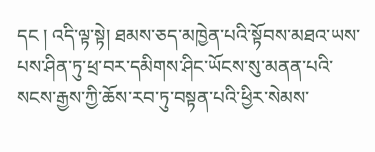དང ། འདི་ལྟ་སྟེ། ཐམས་ཅད་མཁྱེན་པའི་སྟོབས་མཐའ་ཡས་པས་ཤིན་ཏུ་ཕྲ་བར་དམིགས་ཤིང་ཡོངས་སུ་མནན་པའི་སངས་རྒྱས་ཀྱི་ཆོས་རབ་ཏུ་བསྟན་པའི་ཕྱིར་སེམས་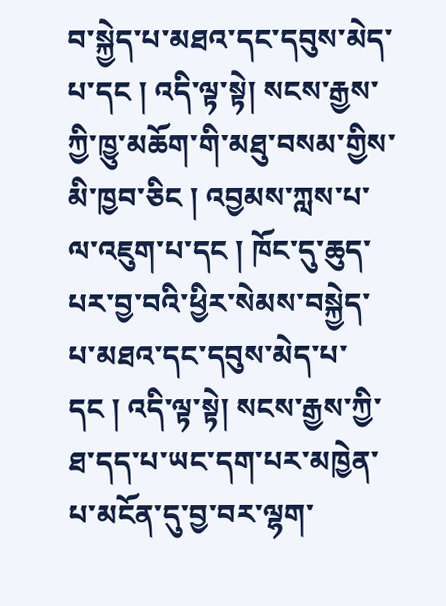བ་སྐྱེད་པ་མཐའ་དང་དབུས་མེད་པ་དང ། འདི་ལྟ་སྟེ། སངས་རྒྱས་ཀྱི་ཁྱུ་མཆོག་གི་མཐུ་བསམ་གྱིས་མི་ཁྱབ་ཅིང ། འབྱམས་ཀླས་པ་ལ་འཇུག་པ་དང ། ཁོང་དུ་ཆུད་པར་བྱ་བའི་ཕྱིར་སེམས་བསྐྱེད་པ་མཐའ་དང་དབུས་མེད་པ་དང ། འདི་ལྟ་སྟེ། སངས་རྒྱས་ཀྱི་ཐ་དད་པ་ཡང་དག་པར་མཁྱེན་པ་མངོན་དུ་བྱ་བར་ལྷག་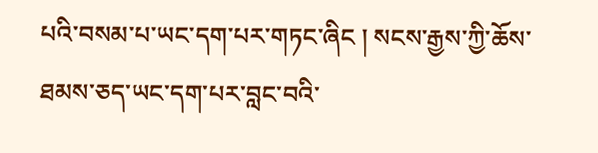པའི་བསམ་པ་ཡང་དག་པར་གཏང་ཞིང ། སངས་རྒྱས་ཀྱི་ཆོས་ཐམས་ཅད་ཡང་དག་པར་བླང་བའི་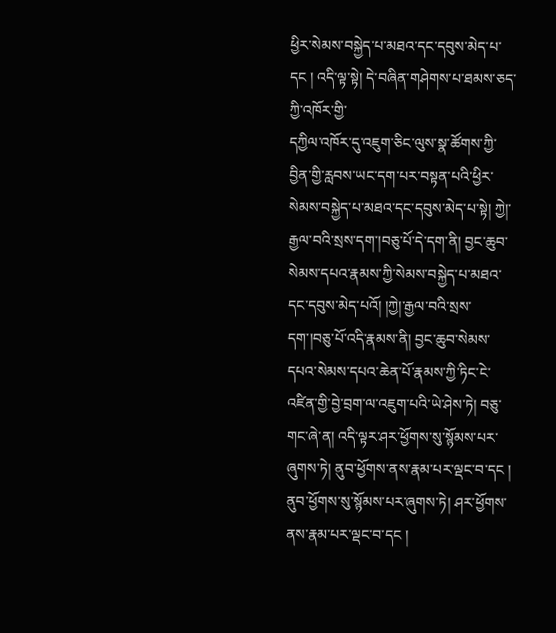ཕྱིར་སེམས་བསྐྱེད་པ་མཐའ་དང་དབུས་མེད་པ་དང ། འདི་ལྟ་སྟེ། དེ་བཞིན་གཤེགས་པ་ཐམས་ཅད་ཀྱི་འཁོར་གྱི་
དཀྱིལ་འཁོར་དུ་འཇུག་ཅིང་ལུས་སྣ་ཚོགས་ཀྱི་བྱིན་གྱི་རླབས་ཡང་དག་པར་བསྟན་པའི་ཕྱིར་སེམས་བསྐྱེད་པ་མཐའ་དང་དབུས་མེད་པ་སྟེ། ཀྱེ།་རྒྱལ་བའི་སྲས་དག་།བཅུ་པོ་དེ་དག་ནི། བྱང་ཆུབ་སེམས་དཔའ་རྣམས་ཀྱི་སེམས་བསྐྱེད་པ་མཐའ་དང་དབུས་མེད་པའོ། །ཀྱེ།་རྒྱལ་བའི་སྲས་དག་།བཅུ་པོ་འདི་རྣམས་ནི། བྱང་ཆུབ་སེམས་དཔའ་སེམས་དཔའ་ཆེན་པོ་རྣམས་ཀྱི་ཏིང་ངེ་འཛིན་གྱི་བྱེ་བྲག་ལ་འཇུག་པའི་ཡེ་ཤེས་ཏེ། བཅུ་གང་ཞེ་ན། འདི་ལྟར་ཤར་ཕྱོགས་སུ་སྙོམས་པར་ཞུགས་ཏེ། ནུབ་ཕྱོགས་ནས་རྣམ་པར་ལྡང་བ་དང ། ནུབ་ཕྱོགས་སུ་སྙོམས་པར་ཞུགས་ཏེ། ཤར་ཕྱོགས་ནས་རྣམ་པར་ལྡང་བ་དང །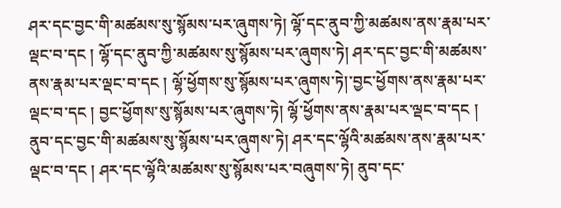ཤར་དང་བྱང་གི་མཚམས་སུ་སྙོམས་པར་ཞུགས་ཏེ། ལྷོ་དང་ནུབ་ཀྱི་མཚམས་ནས་རྣམ་པར་ལྡང་བ་དང ། ལྷོ་དང་ནུབ་ཀྱི་མཚམས་སུ་སྙོམས་པར་ཞུགས་ཏེ། ཤར་དང་བྱང་གི་མཚམས་ནས་རྣམ་པར་ལྡང་བ་དང ། ལྷོ་ཕྱོགས་སུ་སྙོམས་པར་ཞུགས་ཏེ།་བྱང་ཕྱོགས་ནས་རྣམ་པར་ལྡང་བ་དང ། བྱང་ཕྱོགས་སུ་སྙོམས་པར་ཞུགས་ཏེ། ལྷོ་ཕྱོགས་ནས་རྣམ་པར་ལྡང་བ་དང ། ནུབ་དང་བྱང་གི་མཚམས་སུ་སྙོམས་པར་ཞུགས་ཏེ། ཤར་དང་ལྷོའི་མཚམས་ནས་རྣམ་པར་ལྡང་བ་དང ། ཤར་དང་ལྷོའི་མཚམས་སུ་སྙོམས་པར་བཞུགས་ཏེ། ནུབ་དང་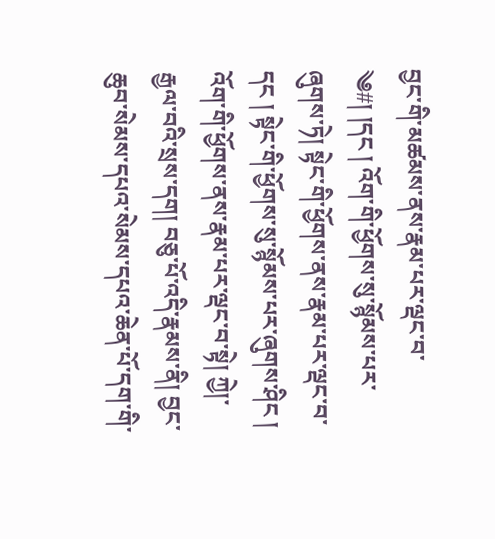བྱང་གི་མཚམས་ནས་རྣམ་པར་ལྡང་བ་
༄#། །དང ། འོག་གི་ཕྱོགས་སུ་སྙོམས་པར་ཞུགས་ཏེ། སྟེང་གི་ཕྱོགས་ནས་རྣམ་པར་ལྡང་བ་དང ། སྟེང་གི་ཕྱོགས་སུ་སྙོམས་པར་ཞུགས་ཤིང ། འོག་གི་ཕྱོགས་ནས་རྣམ་པར་ལྡང་བ་སྟེ། ཀྱེ།་རྒྱལ་བའི་སྲས་དག། བཅུ་པོ་འདི་རྣམས་ནི། བྱང་ཆུབ་སེམས་དཔའ་སེམས་དཔའ་ཆེན་པོ་དག་གི་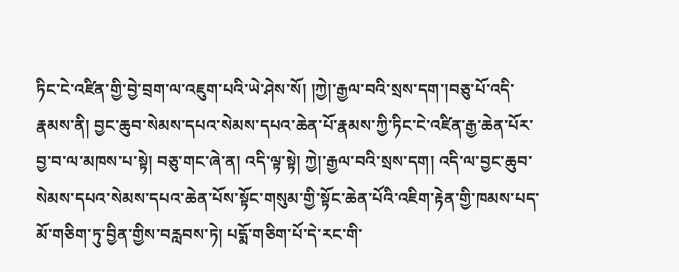ཏིང་ངེ་འཛིན་གྱི་བྱེ་བྲག་ལ་འཇུག་པའི་ཡེ་ཤེས་སོ། །ཀྱེ།་རྒྱལ་བའི་སྲས་དག་།བཅུ་པོ་འདི་རྣམས་ནི། བྱང་ཆུབ་སེམས་དཔའ་སེམས་དཔའ་ཆེན་པོ་རྣམས་ཀྱི་ཏིང་ངེ་འཛིན་རྒྱ་ཆེན་པོར་བྱ་བ་ལ་མཁས་པ་སྟེ། བཅུ་གང་ཞེ་ན། འདི་ལྟ་སྟེ། ཀྱེ།་རྒྱལ་བའི་སྲས་དག། འདི་ལ་བྱང་ཆུབ་སེམས་དཔའ་སེམས་དཔའ་ཆེན་པོས་སྟོང་གསུམ་གྱི་སྟོང་ཆེན་པོའི་འཇིག་རྟེན་གྱི་ཁམས་པད་མོ་གཅིག་ཏུ་བྱིན་གྱིས་བརླབས་ཏེ། པདྨོ་གཅིག་པོ་དེ་རང་གི་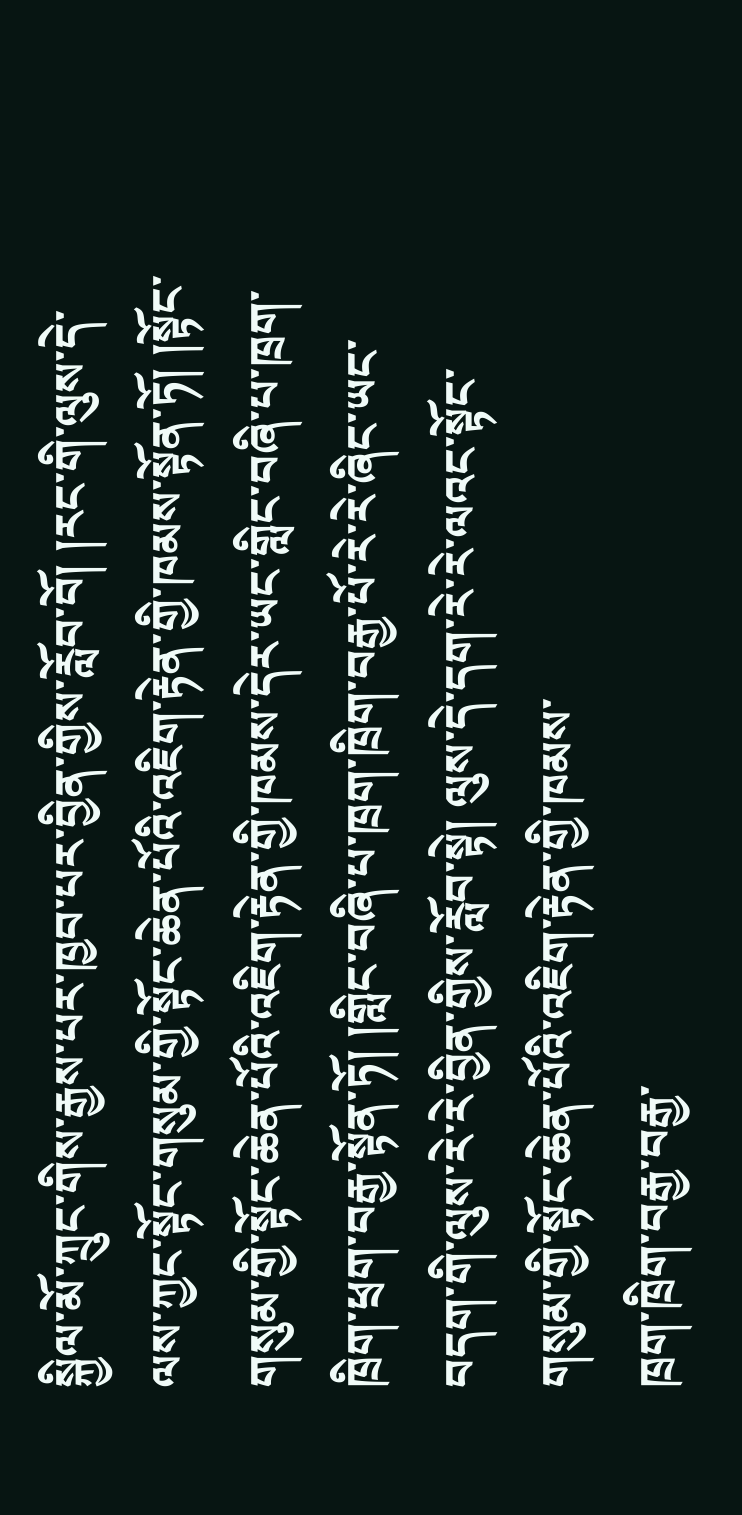སྐྱིལ་མོ་ཀྲུང་གིས་རྒྱས་པར་ཁྱབ་པར་བྱིན་གྱིས་རློབ་བོ། །རང་གི་ལུས་དེ་ལས་ཀྱང་སྟོང་གསུམ་གྱི་སྟོང་ཆེན་པོའི་འཇིག་རྟེན་གྱི་ཁམས་སྟོན་ཏོ། །སྟོང་གསུམ་གྱི་སྟོང་ཆེན་པོའི་འཇིག་རྟེན་གྱི་ཁམས་དེར་ཡང་གླིང་བཞི་པ་ཁྲག་ཁྲིག་ཕྲག་བརྒྱ་སྟོན་ཏོ། །གླིང་བཞི་པ་ཁྲག་ཁྲིག་བརྒྱ་པོ་རེ་རེ་ཞིང་ཡང་བདག་གི་ལུས་རེ་རེ་བྱིན་གྱིས་རློབ་སྟེ། ལུས་དེ་དག་རེ་རེ་ལའང་སྟོང་གསུམ་གྱི་སྟོང་ཆེན་པོའི་འཇིག་རྟེན་གྱི་ཁམས་
ཁྲག་ཁྲིག་བརྒྱ་བརྒྱ་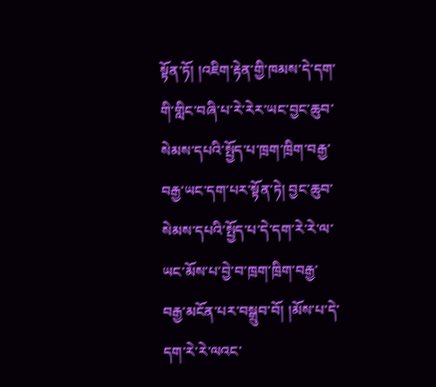སྟོན་ཏོ། །འཇིག་རྟེན་གྱི་ཁམས་དེ་དག་གི་གླིང་བཞི་པ་རེ་རེར་ཡང་བྱང་ཆུབ་སེམས་དཔའི་སྤྱོད་པ་ཁྲག་ཁྲིག་བརྒྱ་བརྒྱ་ཡང་དག་པར་སྟོན་ཏེ། བྱང་ཆུབ་སེམས་དཔའི་སྤྱོད་པ་དེ་དག་རེ་རེ་ལ་ཡང་མོས་པ་བྱེ་བ་ཁྲག་ཁྲིག་བརྒྱ་བརྒྱ་མངོན་པར་བསྒྲུབ་བོ། །མོས་པ་དེ་དག་རེ་རེ་ལའང་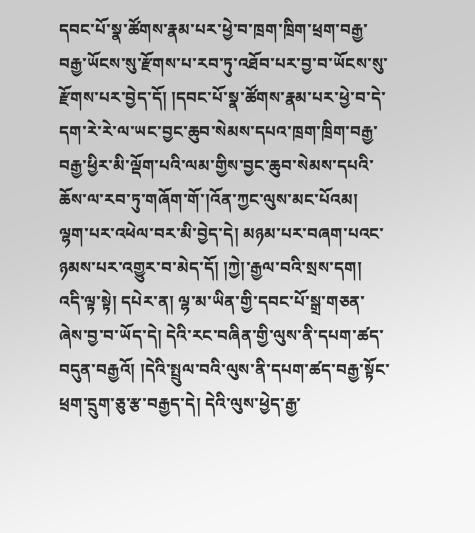དབང་པོ་སྣ་ཚོགས་རྣམ་པར་ཕྱེ་བ་ཁྲག་ཁྲིག་ཕྲག་བརྒྱ་བརྒྱ་ཡོངས་སུ་རྫོགས་པ་རབ་ཏུ་འཐོབ་པར་བྱ་བ་ཡོངས་སུ་རྫོགས་པར་བྱེད་དོ། །དབང་པོ་སྣ་ཚོགས་རྣམ་པར་ཕྱེ་བ་དེ་དག་རེ་རེ་ལ་ཡང་བྱང་ཆུབ་སེམས་དཔའ་ཁྲག་ཁྲིག་བརྒྱ་བརྒྱ་ཕྱིར་མི་ལྡོག་པའི་ལམ་གྱིས་བྱང་ཆུབ་སེམས་དཔའི་ཆོས་ལ་རབ་ཏུ་གཞོག་གོ་།འོན་ཀྱང་ལུས་མང་པོའམ། ལྷག་པར་འཕེལ་བར་མི་བྱེད་དེ། མཉམ་པར་བཞག་པའང་ཉམས་པར་འགྱུར་བ་མེད་དོ། །ཀྱེ།་རྒྱལ་བའི་སྲས་དག། འདི་ལྟ་སྟེ། དཔེར་ན། ལྷ་མ་ཡིན་གྱི་དབང་པོ་སྒྲ་གཅན་ཞེས་བྱ་བ་ཡོད་དེ། དེའི་རང་བཞིན་གྱི་ལུས་ནི་དཔག་ཚད་བདུན་བརྒྱའོ། །དེའི་སྤྲུལ་བའི་ལུས་ནི་དཔག་ཚད་བརྒྱ་སྟོང་ཕྲག་དྲུག་ཅུ་རྩ་བརྒྱད་དེ། དེའི་ལུས་ཕྱེད་རྒྱ་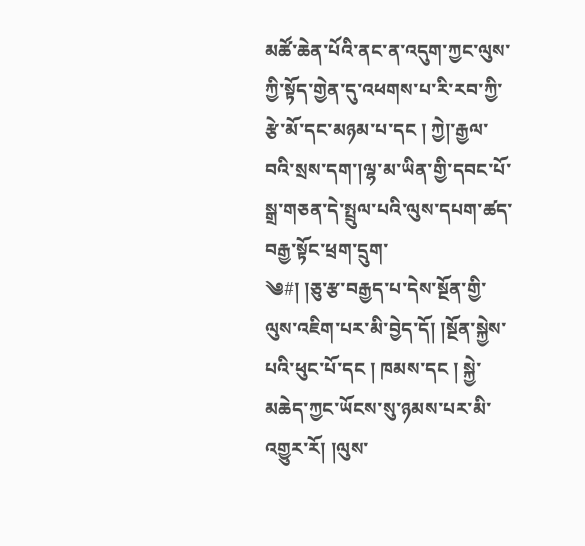མཚོ་ཆེན་པོའི་ནང་ན་འདུག་ཀྱང་ལུས་ཀྱི་སྟོད་གྱེན་དུ་འཕགས་པ་རི་རབ་ཀྱི་རྩེ་མོ་དང་མཉམ་པ་དང ། ཀྱེ།་རྒྱལ་བའི་སྲས་དག་།ལྷ་མ་ཡིན་གྱི་དབང་པོ་སྒྲ་གཅན་དེ་སྤྲུལ་པའི་ལུས་དཔག་ཚད་བརྒྱ་སྟོང་ཕྲག་དྲུག་
༄#། །ཅུ་རྩ་བརྒྱད་པ་དེས་སྔོན་གྱི་ལུས་འཇིག་པར་མི་བྱེད་དོ། །སྔོན་སྐྱེས་པའི་ཕུང་པོ་དང ། ཁམས་དང ། སྐྱེ་མཆེད་ཀྱང་ཡོངས་སུ་ཉམས་པར་མི་འགྱུར་རོ། །ལུས་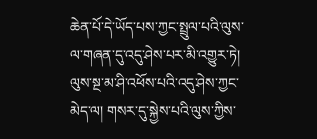ཆེན་པོ་དེ་ཡོད་པས་ཀྱང་སྤྲུལ་པའི་ལུས་ལ་གཞན་དུ་འདུ་ཤེས་པར་མི་འགྱུར་ཏེ། ལུས་སྔ་མ་ཤི་འཕོས་པའི་འདུ་ཤེས་ཀྱང་མེད་ལ། གསར་དུ་སྐྱེས་པའི་ལུས་ཀྱིས་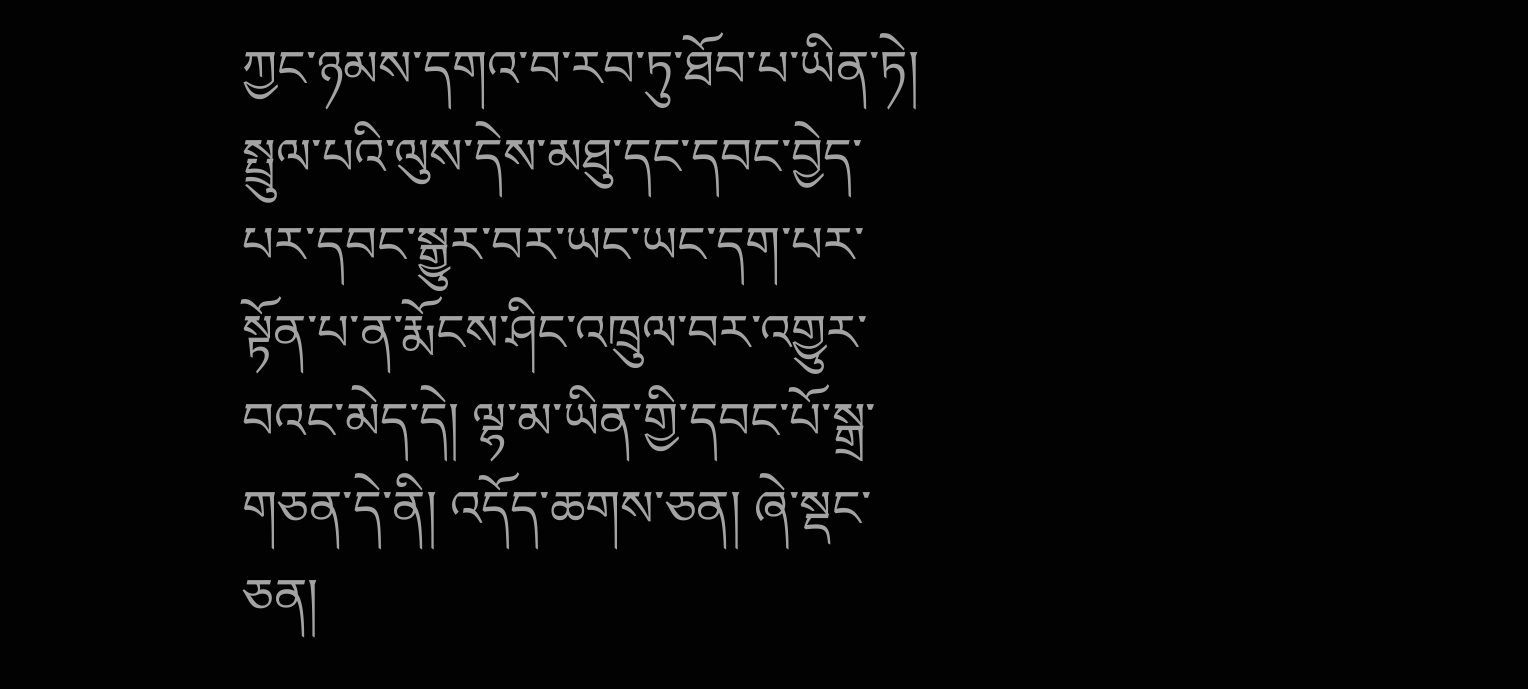ཀྱང་ཉམས་དགའ་བ་རབ་ཏུ་ཐོབ་པ་ཡིན་ཏེ། སྤྲུལ་པའི་ལུས་དེས་མཐུ་དང་དབང་བྱེད་པར་དབང་སྒྱུར་བར་ཡང་ཡང་དག་པར་སྟོན་པ་ན་རྨོངས་ཤིང་འཁྲུལ་བར་འགྱུར་བའང་མེད་དེ། ལྷ་མ་ཡིན་གྱི་དབང་པོ་སྒྲ་གཅན་དེ་ནི། འདོད་ཆགས་ཅན། ཞེ་སྡང་ཅན།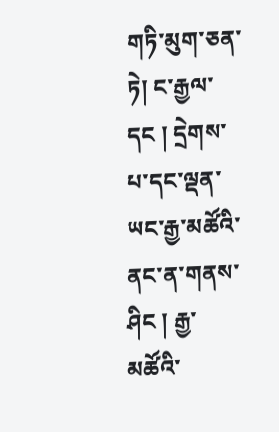གཏི་མུག་ཅན་ཏེ། ང་རྒྱལ་དང ། དྲེགས་པ་དང་ལྡན་ཡང་རྒྱ་མཚོའི་ནང་ན་གནས་ཤིང ། རྒྱ་མཚོའི་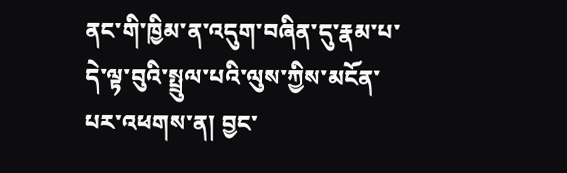ནང་གི་ཁྱིམ་ན་འདུག་བཞིན་དུ་རྣམ་པ་དེ་ལྟ་བུའི་སྤྲུལ་པའི་ལུས་ཀྱིས་མངོན་པར་འཕགས་ན། བྱང་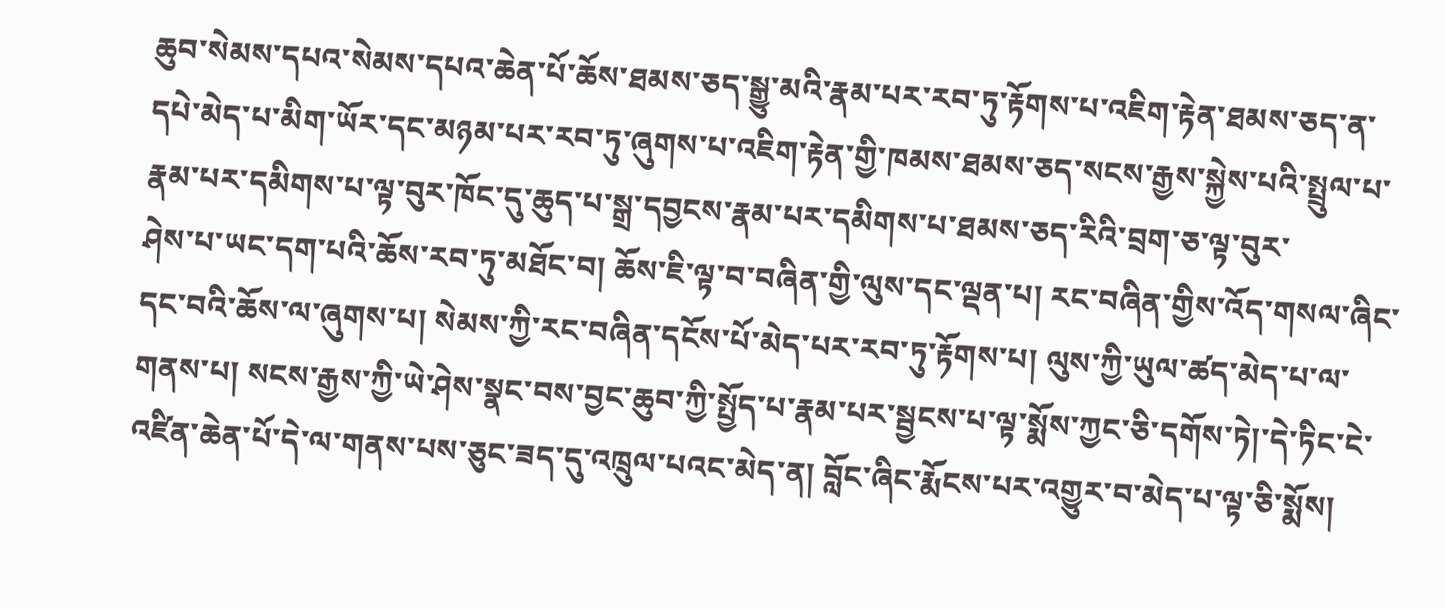ཆུབ་སེམས་དཔའ་སེམས་དཔའ་ཆེན་པོ་ཆོས་ཐམས་ཅད་སྒྱུ་མའི་རྣམ་པར་རབ་ཏུ་རྟོགས་པ་འཇིག་རྟེན་ཐམས་ཅད་ན་དཔེ་མེད་པ་མིག་ཡོར་དང་མཉམ་པར་རབ་ཏུ་ཞུགས་པ་འཇིག་རྟེན་གྱི་ཁམས་ཐམས་ཅད་སངས་རྒྱས་སྐྱེས་པའི་སྤྲུལ་པ་རྣམ་པར་དམིགས་པ་ལྟ་བུར་ཁོང་དུ་ཆུད་པ་སྒྲ་དབྱངས་རྣམ་པར་དམིགས་པ་ཐམས་ཅད་རིའི་བྲག་ཅ་ལྟ་བུར་
ཤེས་པ་ཡང་དག་པའི་ཆོས་རབ་ཏུ་མཐོང་བ། ཆོས་ཇི་ལྟ་བ་བཞིན་གྱི་ལུས་དང་ལྡན་པ། རང་བཞིན་གྱིས་འོད་གསལ་ཞིང་དང་བའི་ཆོས་ལ་ཞུགས་པ། སེམས་ཀྱི་རང་བཞིན་དངོས་པོ་མེད་པར་རབ་ཏུ་རྟོགས་པ། ལུས་ཀྱི་ཡུལ་ཚད་མེད་པ་ལ་གནས་པ། སངས་རྒྱས་ཀྱི་ཡེ་ཤེས་སྣང་བས་བྱང་ཆུབ་ཀྱི་སྤྱོད་པ་རྣམ་པར་སྦྱངས་པ་ལྟ་སྨོས་ཀྱང་ཅི་དགོས་ཏེ།་དེ་ཏིང་ངེ་འཛིན་ཆེན་པོ་དེ་ལ་གནས་པས་ཅུང་ཟད་དུ་འཁྲུལ་པའང་མེད་ན། བློང་ཞིང་རྨོངས་པར་འགྱུར་བ་མེད་པ་ལྟ་ཅི་སྨོས།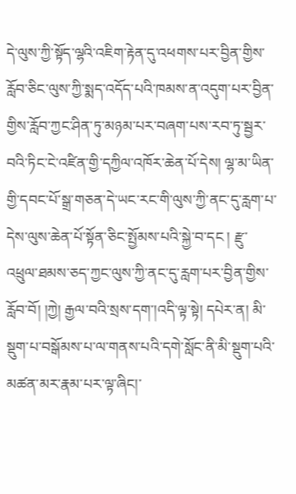དེ་ལུས་ཀྱི་སྟོད་ལྷའི་འཇིག་རྟེན་དུ་འཕགས་པར་བྱིན་གྱིས་རློབ་ཅིང་ལུས་ཀྱི་སྨད་འདོད་པའི་ཁམས་ན་འདུག་པར་བྱིན་གྱིས་རློབ་ཀྱང་ཤིན་ཏུ་མཉམ་པར་བཞག་པས་རབ་ཏུ་སྦྱར་བའི་ཏིང་ངེ་འཛིན་གྱི་དཀྱིལ་འཁོར་ཆེན་པོ་དེས། ལྷ་མ་ཡིན་གྱི་དབང་པོ་སྒྲ་གཅན་དེ་ཡང་རང་གི་ལུས་ཀྱི་ནང་དུ་རླག་པ་དེས་ལུས་ཆེན་པོ་སྟོན་ཅིང་སྤྱོམས་པའི་སྐྱེ་བ་དང ། རྫུ་འཕྲུལ་ཐམས་ཅད་ཀྱང་ལུས་ཀྱི་ནང་དུ་རླག་པར་བྱིན་གྱིས་རློབ་བོ། །ཀྱེ། རྒྱལ་བའི་སྲས་དག་།འདི་ལྟ་སྟེ། དཔེར་ན། མི་སྡུག་པ་བསྒོམས་པ་ལ་གནས་པའི་དགེ་སློང་ནི་མི་སྡུག་པའི་མཚན་མར་རྣམ་པར་ལྟ་ཞིང།་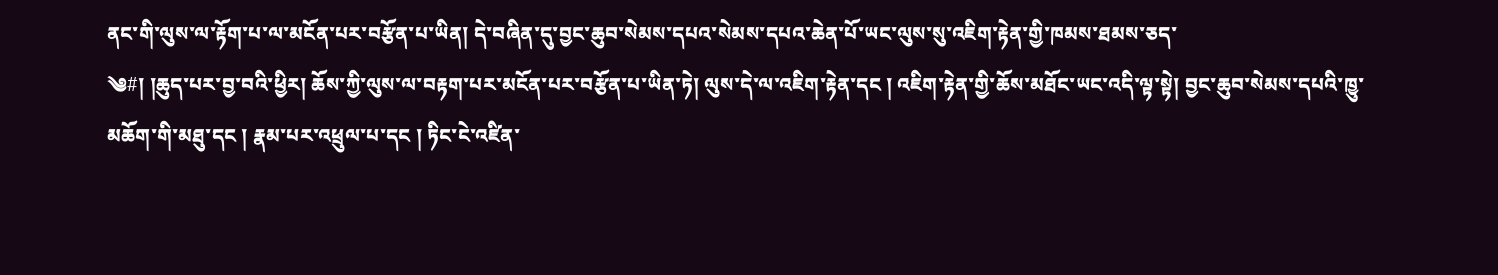ནང་གི་ལུས་ལ་རྟོག་པ་ལ་མངོན་པར་བརྩོན་པ་ཡིན། དེ་བཞིན་དུ་བྱང་ཆུབ་སེམས་དཔའ་སེམས་དཔའ་ཆེན་པོ་ཡང་ལུས་སུ་འཇིག་རྟེན་གྱི་ཁམས་ཐམས་ཅད་
༄#། །ཆུད་པར་བྱ་བའི་ཕྱིར། ཆོས་ཀྱི་ལུས་ལ་བརྟག་པར་མངོན་པར་བརྩོན་པ་ཡིན་ཏེ། ལུས་དེ་ལ་འཇིག་རྟེན་དང ། འཇིག་རྟེན་གྱི་ཆོས་མཐོང་ཡང་འདི་ལྟ་སྟེ། བྱང་ཆུབ་སེམས་དཔའི་ཁྱུ་མཆོག་གི་མཐུ་དང ། རྣམ་པར་འཕྲུལ་པ་དང ། ཏིང་ངེ་འཛིན་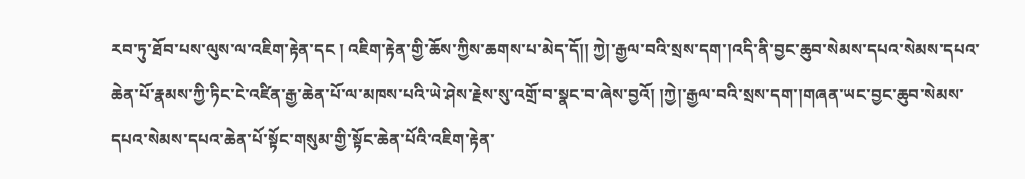རབ་ཏུ་ཐོབ་པས་ལུས་ལ་འཇིག་རྟེན་དང ། འཇིག་རྟེན་གྱི་ཆོས་ཀྱིས་ཆགས་པ་མེད་དོ།། ཀྱེ།་རྒྱལ་བའི་སྲས་དག་།འདི་ནི་བྱང་ཆུབ་སེམས་དཔའ་སེམས་དཔའ་ཆེན་པོ་རྣམས་ཀྱི་ཏིང་ངེ་འཛིན་རྒྱ་ཆེན་པོ་ལ་མཁས་པའི་ཡེ་ཤེས་རྗེས་སུ་འགྲོ་བ་སྣང་བ་ཞེས་བྱའོ། །ཀྱེ།་རྒྱལ་བའི་སྲས་དག་།གཞན་ཡང་བྱང་ཆུབ་སེམས་དཔའ་སེམས་དཔའ་ཆེན་པོ་སྟོང་གསུམ་གྱི་སྟོང་ཆེན་པོའི་འཇིག་རྟེན་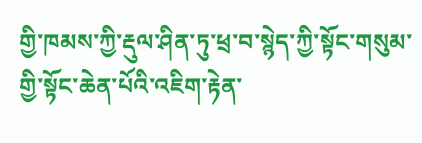གྱི་ཁམས་ཀྱི་རྡུལ་ཤིན་ཏུ་ཕྲ་བ་སྙེད་ཀྱི་སྟོང་གསུམ་གྱི་སྟོང་ཆེན་པོའི་འཇིག་རྟེན་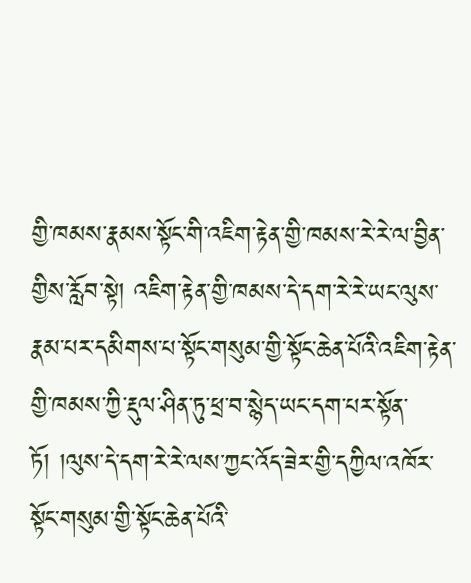གྱི་ཁམས་རྣམས་སྟོང་གི་འཇིག་རྟེན་གྱི་ཁམས་རེ་རེ་ལ་བྱིན་གྱིས་རློབ་སྟེ། འཇིག་རྟེན་གྱི་ཁམས་དེ་དག་རེ་རེ་ཡང་ལུས་རྣམ་པར་དམིགས་པ་སྟོང་གསུམ་གྱི་སྟོང་ཆེན་པོའི་འཇིག་རྟེན་གྱི་ཁམས་ཀྱི་རྡུལ་ཤིན་ཏུ་ཕྲ་བ་སྙེད་ཡང་དག་པར་སྟོན་ཏོ། །ལུས་དེ་དག་རེ་རེ་ལས་ཀྱང་འོད་ཟེར་གྱི་དཀྱིལ་འཁོར་སྟོང་གསུམ་གྱི་སྟོང་ཆེན་པོའི་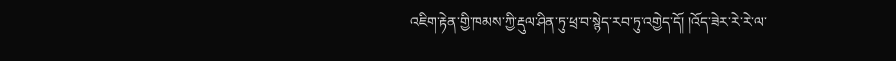འཇིག་རྟེན་གྱི་ཁམས་ཀྱི་རྡུལ་ཤིན་ཏུ་ཕྲ་བ་སྙེད་རབ་ཏུ་འགྱེད་དོ། །འོད་ཟེར་རེ་རེ་ལ་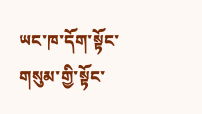ཡང་ཁ་དོག་སྟོང་གསུམ་གྱི་སྟོང་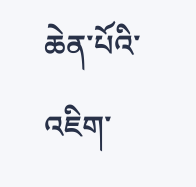ཆེན་པོའི་འཇིག་